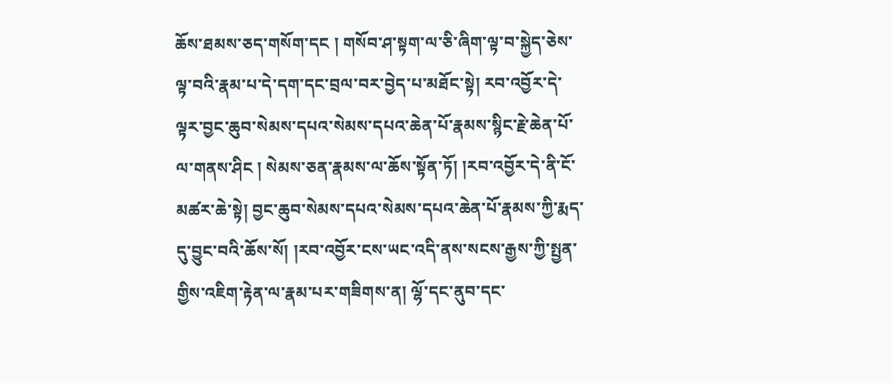ཆོས་ཐམས་ཅད་གསོག་དང ། གསོབ་ཤ་སྟག་ལ་ཅི་ཞིག་ལྟ་བ་སྐྱེད་ཅེས་ལྟ་བའི་རྣམ་པ་དེ་དག་དང་བྲལ་བར་བྱེད་པ་མཐོང་སྟེ། རབ་འབྱོར་དེ་ལྟར་བྱང་ཆུབ་སེམས་དཔའ་སེམས་དཔའ་ཆེན་པོ་རྣམས་སྙིང་རྗེ་ཆེན་པོ་ལ་གནས་ཤིང ། སེམས་ཅན་རྣམས་ལ་ཆོས་སྟོན་ཏོ། །རབ་འབྱོར་དེ་ནི་ངོ་མཚར་ཆེ་སྟེ། བྱང་ཆུབ་སེམས་དཔའ་སེམས་དཔའ་ཆེན་པོ་རྣམས་ཀྱི་རྨད་དུ་བྱུང་བའི་ཆོས་སོ། །རབ་འབྱོར་ངས་ཡང་འདི་ནས་སངས་རྒྱས་ཀྱི་སྤྱན་གྱིས་འཇིག་རྟེན་ལ་རྣམ་པར་གཟིགས་ན། ལྷོ་དང་ནུབ་དང་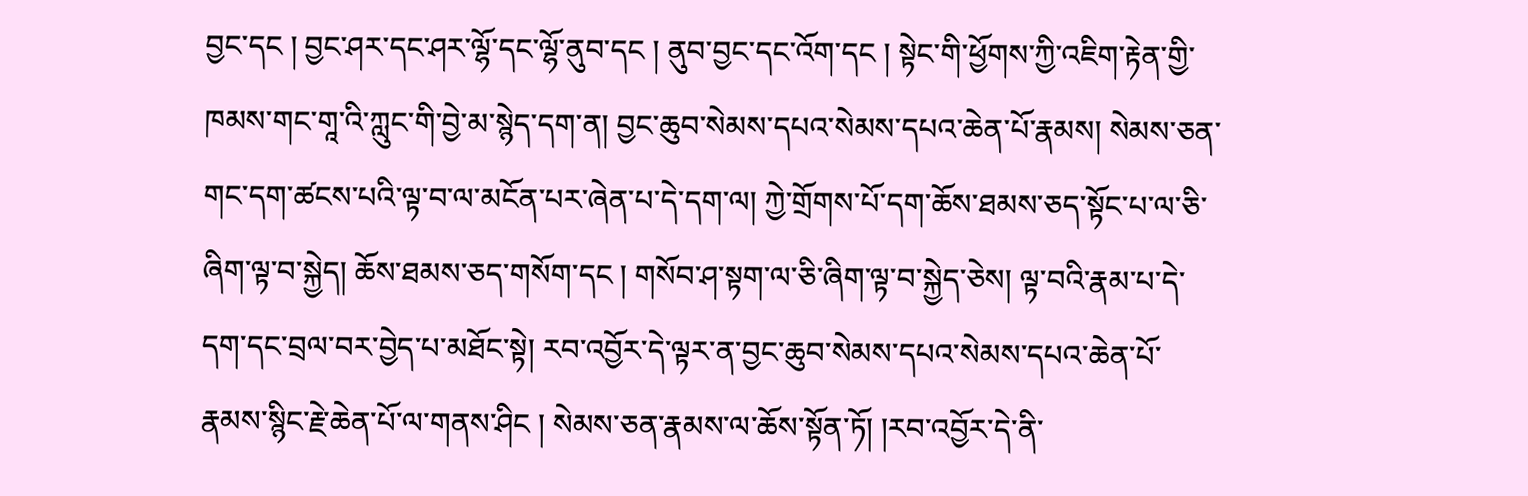བྱང་དང ། བྱང་ཤར་དང་ཤར་ལྷོ་དང་ལྷོ་ནུབ་དང ། ནུབ་བྱང་དང་འོག་དང ། སྟེང་གི་ཕྱོགས་ཀྱི་འཇིག་རྟེན་གྱི་ཁམས་གང་གཱ་འི་ཀླུང་གི་བྱེ་མ་སྙེད་དག་ན། བྱང་ཆུབ་སེམས་དཔའ་སེམས་དཔའ་ཆེན་པོ་རྣམས། སེམས་ཅན་གང་དག་ཚངས་པའི་ལྟ་བ་ལ་མངོན་པར་ཞེན་པ་དེ་དག་ལ། ཀྱེ་གྲོགས་པོ་དག་ཆོས་ཐམས་ཅད་སྟོང་པ་ལ་ཅི་ཞིག་ལྟ་བ་སྐྱེད། ཆོས་ཐམས་ཅད་གསོག་དང ། གསོབ་ཤ་སྟག་ལ་ཅི་ཞིག་ལྟ་བ་སྐྱེད་ཅེས། ལྟ་བའི་རྣམ་པ་དེ་དག་དང་བྲལ་བར་བྱེད་པ་མཐོང་སྟེ། རབ་འབྱོར་དེ་ལྟར་ན་བྱང་ཆུབ་སེམས་དཔའ་སེམས་དཔའ་ཆེན་པོ་རྣམས་སྙིང་རྗེ་ཆེན་པོ་ལ་གནས་ཤིང ། སེམས་ཅན་རྣམས་ལ་ཆོས་སྟོན་ཏོ། །རབ་འབྱོར་དེ་ནི་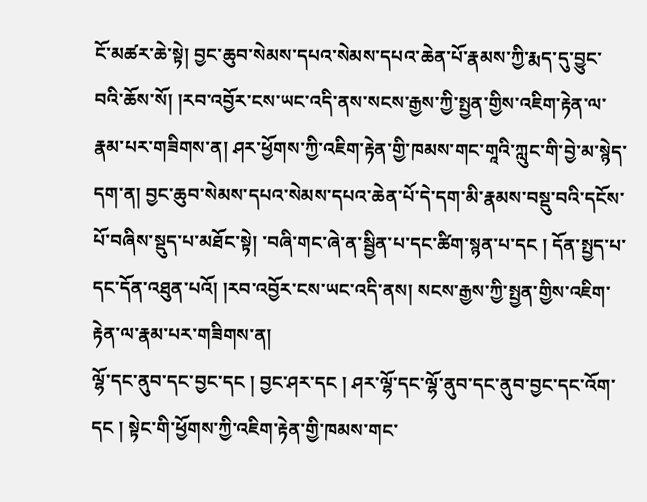ངོ་མཚར་ཆེ་སྟེ། བྱང་ཆུབ་སེམས་དཔའ་སེམས་དཔའ་ཆེན་པོ་རྣམས་ཀྱི་རྨད་དུ་བྱུང་བའི་ཆོས་སོ། །རབ་འབྱོར་ངས་ཡང་འདི་ནས་སངས་རྒྱས་ཀྱི་སྤྱན་གྱིས་འཇིག་རྟེན་ལ་རྣམ་པར་གཟིགས་ན། ཤར་ཕྱོགས་ཀྱི་འཇིག་རྟེན་གྱི་ཁམས་གང་གཱའི་ཀླུང་གི་བྱེ་མ་སྙེད་དག་ན། བྱང་ཆུབ་སེམས་དཔའ་སེམས་དཔའ་ཆེན་པོ་དེ་དག་མི་རྣམས་བསྡུ་བའི་དངོས་པོ་བཞིས་སྡུད་པ་མཐོང་སྟེ། ་བཞི་གང་ཞེ་ན་སྦྱིན་པ་དང་ཚིག་སྙན་པ་དང ། དོན་སྤྱད་པ་དང་དོན་འཐུན་པའོ། །རབ་འབྱོར་ངས་ཡང་འདི་ནས། སངས་རྒྱས་ཀྱི་སྤྱན་གྱིས་འཇིག་རྟེན་ལ་རྣམ་པར་གཟིགས་ན།
ལྷོ་དང་ནུབ་དང་བྱང་དང ། བྱང་ཤར་དང ། ཤར་ལྷོ་དང་ལྷོ་ནུབ་དང་ནུབ་བྱང་དང་འོག་དང ། སྟེང་གི་ཕྱོགས་ཀྱི་འཇིག་རྟེན་གྱི་ཁམས་གང་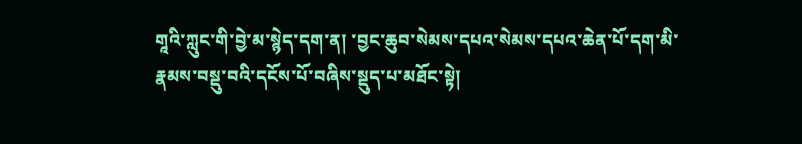གཱའི་ཀླུང་གི་བྱེ་མ་སྙེད་དག་ན། ་བྱང་ཆུབ་སེམས་དཔའ་སེམས་དཔའ་ཆེན་པོ་དག་མི་རྣམས་བསྡུ་བའི་དངོས་པོ་བཞིས་སྡུད་པ་མཐོང་སྟེ།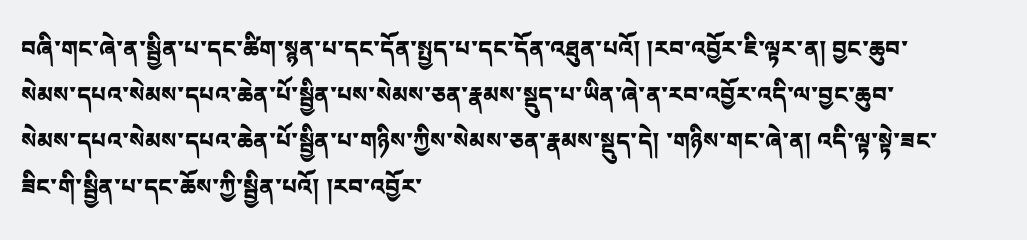བཞི་གང་ཞེ་ན་སྦྱིན་པ་དང་ཚིག་སྙན་པ་དང་དོན་སྤྱད་པ་དང་དོན་འཐུན་པའོ། །རབ་འབྱོར་ཇི་ལྟར་ན། བྱང་ཆུབ་སེམས་དཔའ་སེམས་དཔའ་ཆེན་པོ་སྦྱིན་པས་སེམས་ཅན་རྣམས་སྡུད་པ་ཡིན་ཞེ་ན་རབ་འབྱོར་འདི་ལ་བྱང་ཆུབ་སེམས་དཔའ་སེམས་དཔའ་ཆེན་པོ་སྦྱིན་པ་གཉིས་ཀྱིས་སེམས་ཅན་རྣམས་སྡུད་དེ། ་གཉིས་གང་ཞེ་ན། འདི་ལྟ་སྟེ་ཟང་ཟིང་གི་སྦྱིན་པ་དང་ཆོས་ཀྱི་སྦྱིན་པའོ། །རབ་འབྱོར་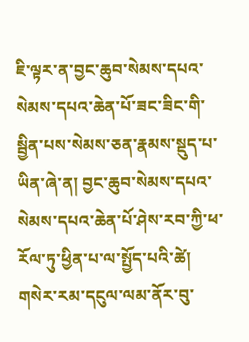ཇི་ལྟར་ན་བྱང་ཆུབ་སེམས་དཔའ་སེམས་དཔའ་ཆེན་པོ་ཟང་ཟིང་གི་སྦྱིན་པས་སེམས་ཅན་རྣམས་སྡུད་པ་ཡིན་ཞེ་ན། བྱང་ཆུབ་སེམས་དཔའ་སེམས་དཔའ་ཆེན་པོ་ཤེས་རབ་ཀྱི་ཕ་རོལ་ཏུ་ཕྱིན་པ་ལ་སྤྱོད་པའི་ཚེ། གསེར་རམ་དངུལ་ལམ་ནོར་བུ་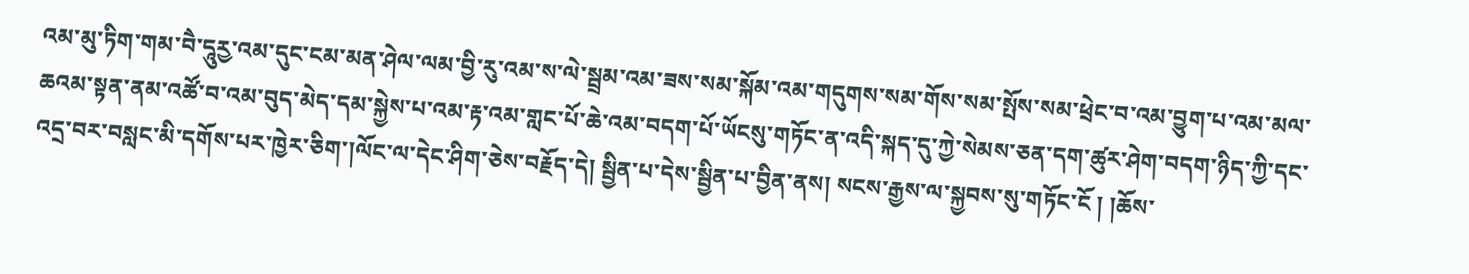འམ་མུ་ཏིག་གམ་བཻ་དཱུརྱ་འམ་དུང་ངམ་མན་ཤེལ་ལམ་བྱི་རུ་འམ་ས་ལེ་སྦྲམ་འམ་ཟས་སམ་སྐོམ་འམ་གདུགས་སམ་གོས་སམ་སྤོས་སམ་ཕྲེང་བ་འམ་བྱུག་པ་འམ་མལ་ཆའམ་སྟན་ནམ་འཚོ་བ་འམ་བུད་མེད་དམ་སྐྱེས་པ་འམ་རྟ་འམ་གླང་པོ་ཆེ་འམ་བདག་པོ་ཡོངསུ་གཏོང་ན་འདི་སྐད་དུ་ཀྱེ་སེམས་ཅན་དག་ཚུར་ཤེག་བདག་ཉིད་ཀྱི་དང་འདྲ་བར་བསླང་མི་དགོས་པར་ཁྱེར་ཅིག་།ལོང་ལ་དེང་ཤིག་ཅེས་བརྗོད་དེ། སྦྱིན་པ་དེས་སྦྱིན་པ་བྱིན་ནས། སངས་རྒྱས་ལ་སྐྱབས་སུ་གཏོང་ངོ ། །ཆོས་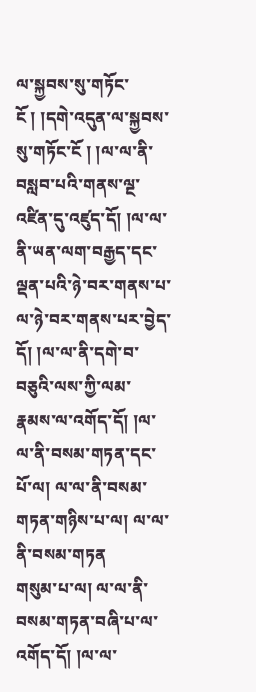ལ་སྐྱབས་སུ་གཏོང་ངོ ། །དགེ་འདུན་ལ་སྐྱབས་སུ་གཏོང་ངོ ། །ལ་ལ་ནི་བསླབ་པའི་གནས་ལྔ་འཛིན་དུ་འཛུད་དོ། །ལ་ལ་ནི་ཡན་ལག་བརྒྱད་དང་ལྡན་པའི་ཉེ་བར་གནས་པ་ལ་ཉེ་བར་གནས་པར་བྱེད་དོ། །ལ་ལ་ནི་དགེ་བ་བཅུའི་ལས་ཀྱི་ལམ་རྣམས་ལ་འགོད་དོ། །ལ་ལ་ནི་བསམ་གཏན་དང་པོ་ལ། ལ་ལ་ནི་བསམ་གཏན་གཉིས་པ་ལ། ལ་ལ་ནི་བསམ་གཏན
གསུམ་པ་ལ། ལ་ལ་ནི་བསམ་གཏན་བཞི་པ་ལ་འགོད་དོ། །ལ་ལ་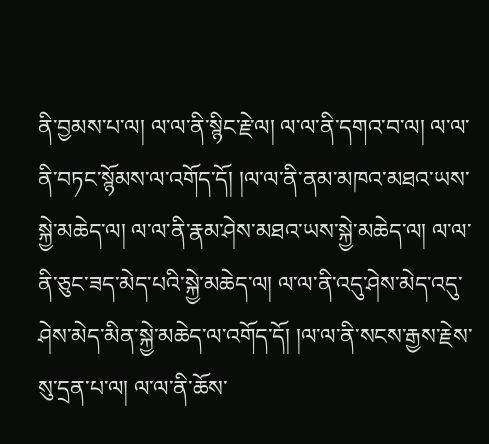ནི་བྱམས་པ་ལ། ལ་ལ་ནི་སྙིང་རྗེ་ལ། ལ་ལ་ནི་དགའ་བ་ལ། ལ་ལ་ནི་བཏང་སྙོམས་ལ་འགོད་དོ། །ལ་ལ་ནི་ནམ་མཁའ་མཐའ་ཡས་སྐྱེ་མཆེད་ལ། ལ་ལ་ནི་རྣམ་ཤེས་མཐའ་ཡས་སྐྱེ་མཆེད་ལ། ལ་ལ་ནི་ཅུང་ཟད་མེད་པའི་སྐྱེ་མཆེད་ལ། ལ་ལ་ནི་འདུ་ཤེས་མེད་འདུ་ཤེས་མེད་མིན་སྐྱེ་མཆེད་ལ་འགོད་དོ། །ལ་ལ་ནི་སངས་རྒྱས་རྗེས་སུ་དྲན་པ་ལ། ལ་ལ་ནི་ཆོས་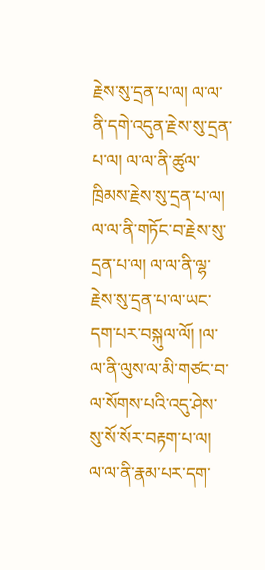རྗེས་སུ་དྲན་པ་ལ། ལ་ལ་ནི་དགེ་འདུན་རྗེས་སུ་དྲན་པ་ལ། ལ་ལ་ནི་ཚུལ་ཁྲིམས་རྗེས་སུ་དྲན་པ་ལ། ལ་ལ་ནི་གཏོང་བ་རྗེས་སུ་དྲན་པ་ལ། ལ་ལ་ནི་ལྷ་རྗེས་སུ་དྲན་པ་ལ་ཡང་དག་པར་བསྐུལ་ལོ། །ལ་ལ་ནི་ལུས་ལ་མི་གཙང་བ་ལ་སོགས་པའི་འདུ་ཤེས་སུ་སོ་སོར་བརྟག་པ་ལ། ལ་ལ་ནི་རྣམ་པར་དག་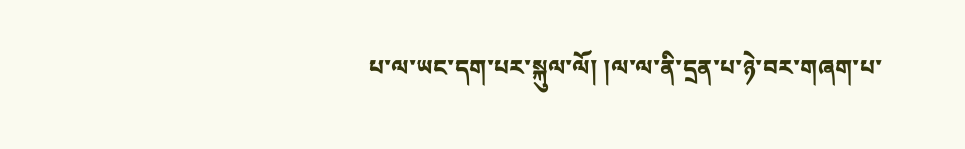པ་ལ་ཡང་དག་པར་སྐུལ་ལོ། །ལ་ལ་ནི་དྲན་པ་ཉེ་བར་གཞག་པ་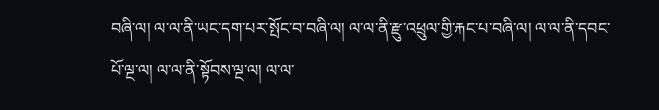བཞི་ལ། ལ་ལ་ནི་ཡང་དག་པར་སྤོང་བ་བཞི་ལ། ལ་ལ་ནི་རྫུ་འཕྲུལ་གྱི་རྐང་པ་བཞི་ལ། ལ་ལ་ནི་དབང་པོ་ལྔ་ལ། ལ་ལ་ནི་སྟོབས་ལྔ་ལ། ལ་ལ་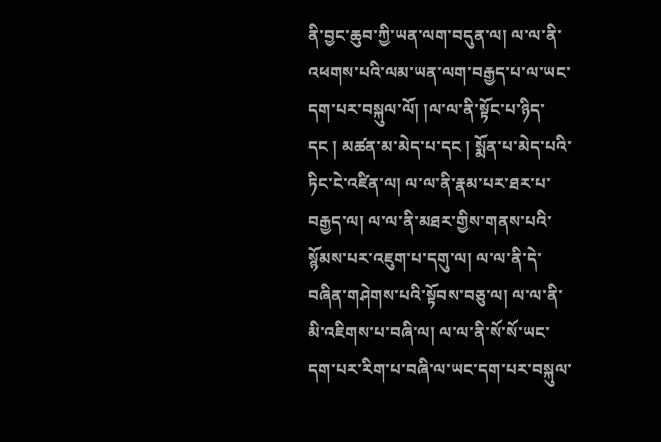ནི་བྱང་ཆུབ་ཀྱི་ཡན་ལག་བདུན་ལ། ལ་ལ་ནི་འཕགས་པའི་ལམ་ཡན་ལག་བརྒྱད་པ་ལ་ཡང་དག་པར་བསྐུལ་ལོ། །ལ་ལ་ནི་སྟོང་པ་ཉིད་དང ། མཚན་མ་མེད་པ་དང ། སྨོན་པ་མེད་པའི་ཏིང་ངེ་འཛིན་ལ། ལ་ལ་ནི་རྣམ་པར་ཐར་པ་བརྒྱད་ལ། ལ་ལ་ནི་མཐར་གྱིས་གནས་པའི་སྙོམས་པར་འཇུག་པ་དགུ་ལ། ལ་ལ་ནི་དེ་བཞིན་གཤེགས་པའི་སྟོབས་བཅུ་ལ། ལ་ལ་ནི་མི་འཇིགས་པ་བཞི་ལ། ལ་ལ་ནི་སོ་སོ་ཡང་དག་པར་རིག་པ་བཞི་ལ་ཡང་དག་པར་བསྐུལ་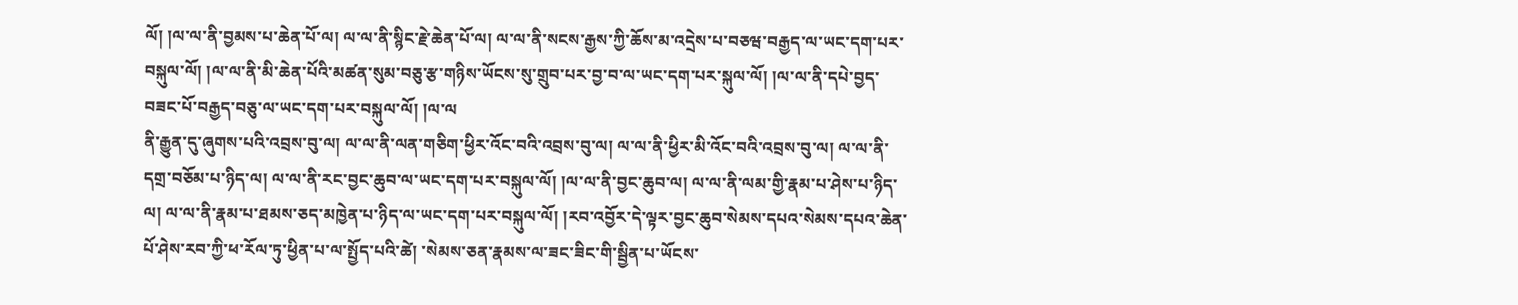ལོ། །ལ་ལ་ནི་བྱམས་པ་ཆེན་པོ་ལ། ལ་ལ་ནི་སྙིང་རྗེ་ཆེན་པོ་ལ། ལ་ལ་ནི་སངས་རྒྱས་ཀྱི་ཆོས་མ་འདྲེས་པ་བཅཝ་བརྒྱད་ལ་ཡང་དག་པར་བསྐུལ་ལོ། །ལ་ལ་ནི་མི་ཆེན་པོའི་མཚན་སུམ་བཅུ་རྩ་གཉིས་ཡོངས་སུ་གྲུབ་པར་བྱ་བ་ལ་ཡང་དག་པར་སྐུལ་ལོ། །ལ་ལ་ནི་དཔེ་བྱད་བཟང་པོ་བརྒྱད་བཅུ་ལ་ཡང་དག་པར་བསྐུལ་ལོ། །ལ་ལ
ནི་རྒྱུན་དུ་ཞུགས་པའི་འབྲས་བུ་ལ། ལ་ལ་ནི་ལན་གཅིག་ཕྱིར་འོང་བའི་འབྲས་བུ་ལ། ལ་ལ་ནི་ཕྱིར་མི་འོང་བའི་འབྲས་བུ་ལ། ལ་ལ་ནི་དགྲ་བཅོམ་པ་ཉིད་ལ། ལ་ལ་ནི་རང་བྱང་ཆུབ་ལ་ཡང་དག་པར་བསྐུལ་ལོ། །ལ་ལ་ནི་བྱང་ཆུབ་ལ། ལ་ལ་ནི་ལམ་གྱི་རྣམ་པ་ཤེས་པ་ཉིད་ལ། ལ་ལ་ནི་རྣམ་པ་ཐམས་ཅད་མཁྱེན་པ་ཉིད་ལ་ཡང་དག་པར་བསྐུལ་ལོ། །རབ་འབྱོར་དེ་ལྟར་བྱང་ཆུབ་སེམས་དཔའ་སེམས་དཔའ་ཆེན་པོ་ཤེས་རབ་ཀྱི་ཕ་རོལ་ཏུ་ཕྱིན་པ་ལ་སྤྱོད་པའི་ཚེ། ་སེམས་ཅན་རྣམས་ལ་ཟང་ཟིང་གི་སྦྱིན་པ་ཡོངས་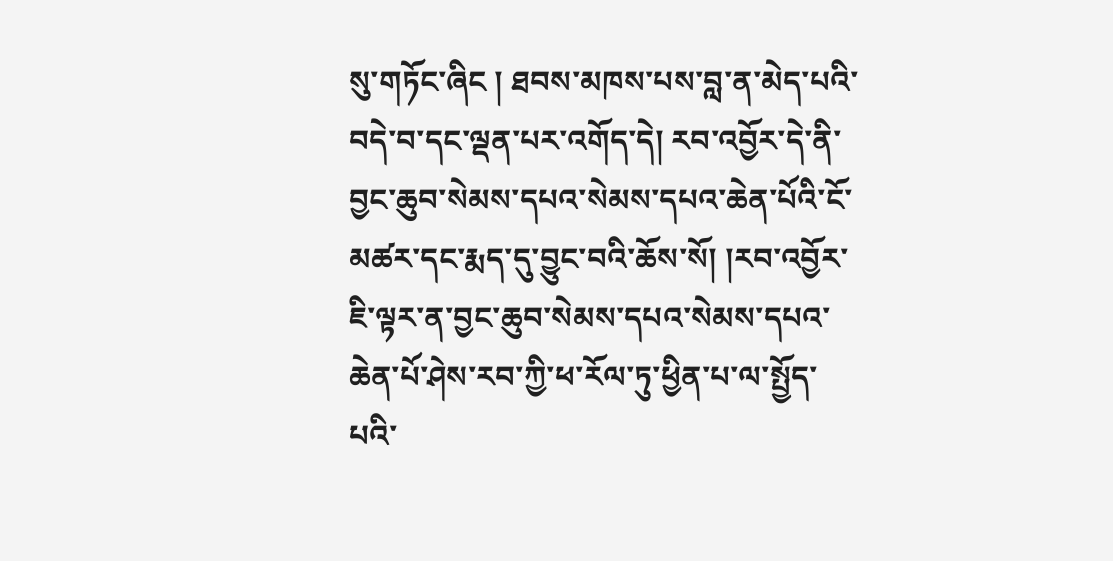སུ་གཏོང་ཞིང ། ཐབས་མཁས་པས་བླ་ན་མེད་པའི་བདེ་བ་དང་ལྡན་པར་འགོད་དེ། རབ་འབྱོར་དེ་ནི་བྱང་ཆུབ་སེམས་དཔའ་སེམས་དཔའ་ཆེན་པོའི་ངོ་མཚར་དང་རྨད་དུ་བྱུང་བའི་ཆོས་སོ། །རབ་འབྱོར་ཇི་ལྟར་ན་བྱང་ཆུབ་སེམས་དཔའ་སེམས་དཔའ་ཆེན་པོ་ཤེས་རབ་ཀྱི་ཕ་རོལ་ཏུ་ཕྱིན་པ་ལ་སྤྱོད་པའི་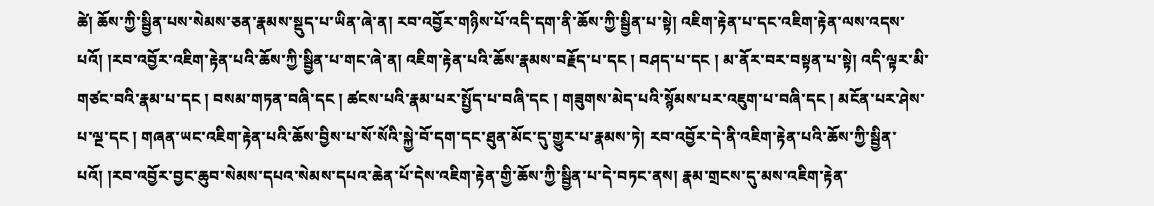ཚེ། ཆོས་ཀྱི་སྦྱིན་པས་སེམས་ཅན་རྣམས་སྡུད་པ་ཡིན་ཞེ་ན། རབ་འབྱོར་གཉིས་པོ་འདི་དག་ནི་ཆོས་ཀྱི་སྦྱིན་པ་སྟེ། འཇིག་རྟེན་པ་དང་འཇིག་རྟེན་ལས་འདས་པའོ། །རབ་འབྱོར་འཇིག་རྟེན་པའི་ཆོས་ཀྱི་སྦྱིན་པ་གང་ཞེ་ན། འཇིག་རྟེན་པའི་ཆོས་རྣམས་བརྗོད་པ་དང ། བཤད་པ་དང ། མ་ནོར་བར་བསྟན་པ་སྟེ། འདི་ལྟར་མི་གཙང་བའི་རྣམ་པ་དང ། བསམ་གཏན་བཞི་དང ། ཚངས་པའི་རྣམ་པར་སྤྱོད་པ་བཞི་དང ། གཟུགས་མེད་པའི་སྙོམས་པར་འཇུག་པ་བཞི་དང ། མངོན་པར་ཤེས་པ་ལྔ་དང ། གཞན་ཡང་འཇིག་རྟེན་པའི་ཆོས་བྱིས་པ་སོ་སོའི་སྐྱེ་བོ་དག་དང་ཐུན་མོང་དུ་གྱུར་པ་རྣམས་ཏེ། རབ་འབྱོར་དེ་ནི་འཇིག་རྟེན་པའི་ཆོས་ཀྱི་སྦྱིན་པའོ། །རབ་འབྱོར་བྱང་ཆུབ་སེམས་དཔའ་སེམས་དཔའ་ཆེན་པོ་དེས་འཇིག་རྟེན་གྱི་ཆོས་ཀྱི་སྦྱིན་པ་དེ་བཏང་ནས། རྣམ་གྲངས་དུ་མས་འཇིག་རྟེན་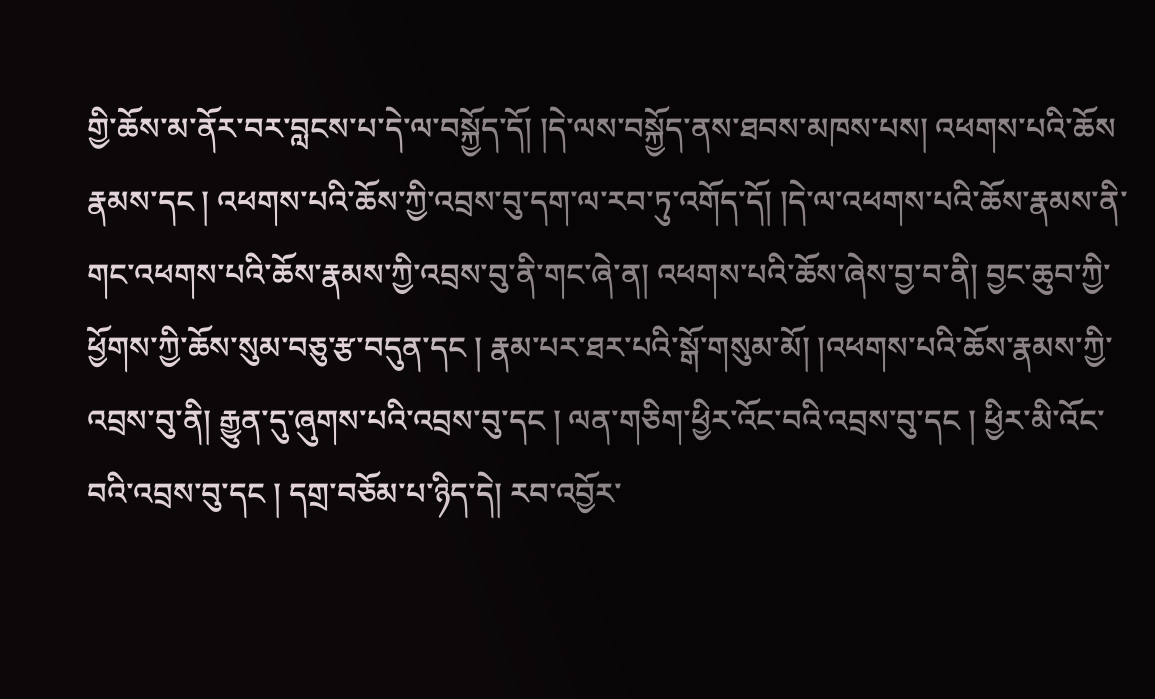གྱི་ཆོས་མ་ནོར་བར་བླངས་པ་དེ་ལ་བསྐྱོད་དོ། །དེ་ལས་བསྐྱོད་ནས་ཐབས་མཁས་པས། འཕགས་པའི་ཆོས
རྣམས་དང ། འཕགས་པའི་ཆོས་ཀྱི་འབྲས་བུ་དག་ལ་རབ་ཏུ་འགོད་དོ། །དེ་ལ་འཕགས་པའི་ཆོས་རྣམས་ནི་གང་འཕགས་པའི་ཆོས་རྣམས་ཀྱི་འབྲས་བུ་ནི་གང་ཞེ་ན། འཕགས་པའི་ཆོས་ཞེས་བྱ་བ་ནི། བྱང་ཆུབ་ཀྱི་ཕྱོགས་ཀྱི་ཆོས་སུམ་བཅུ་རྩ་བདུན་དང ། རྣམ་པར་ཐར་པའི་སྒོ་གསུམ་མོ། །འཕགས་པའི་ཆོས་རྣམས་ཀྱི་འབྲས་བུ་ནི། རྒྱུན་དུ་ཞུགས་པའི་འབྲས་བུ་དང ། ལན་གཅིག་ཕྱིར་འོང་བའི་འབྲས་བུ་དང ། ཕྱིར་མི་འོང་བའི་འབྲས་བུ་དང ། དགྲ་བཅོམ་པ་ཉིད་དེ། རབ་འབྱོར་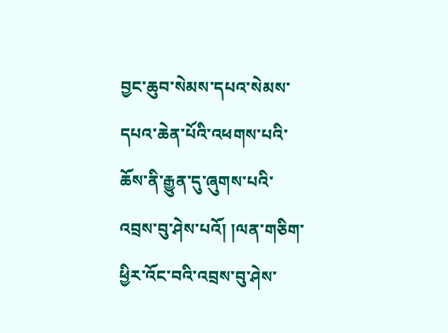བྱང་ཆུབ་སེམས་དཔའ་སེམས་དཔའ་ཆེན་པོའི་འཕགས་པའི་ཆོས་ནི་རྒྱུན་དུ་ཞུགས་པའི་འབྲས་བུ་ཤེས་པའོ། །ལན་གཅིག་ཕྱིར་འོང་བའི་འབྲས་བུ་ཤེས་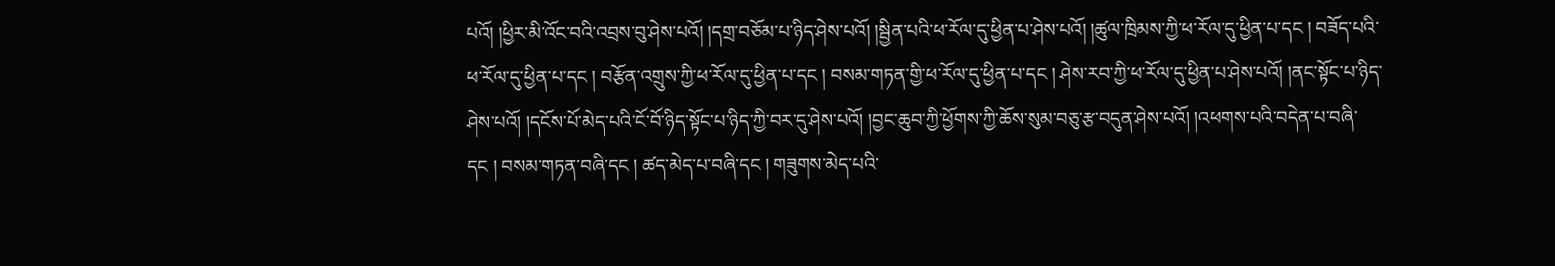པའོ། །ཕྱིར་མི་འོང་བའི་འབྲས་བུ་ཤེས་པའོ། །དགྲ་བཅོམ་པ་ཉིད་ཤེས་པའོ། །སྦྱིན་པའི་ཕ་རོལ་དུ་ཕྱིན་པ་ཤེས་པའོ། །ཚུལ་ཁྲིམས་ཀྱི་ཕ་རོལ་དུ་ཕྱིན་པ་དང ། བཟོད་པའི་ཕ་རོལ་དུ་ཕྱིན་པ་དང ། བརྩོན་འགྲུས་ཀྱི་ཕ་རོལ་དུ་ཕྱིན་པ་དང ། བསམ་གཏན་གྱི་ཕ་རོལ་དུ་ཕྱིན་པ་དང ། ཤེས་རབ་ཀྱི་ཕ་རོལ་དུ་ཕྱིན་པ་ཤེས་པའོ། །ནང་སྟོང་པ་ཉིད་ཤེས་པའོ། །དངོས་པོ་མེད་པའི་ངོ་བོ་ཉིད་སྟོང་པ་ཉིད་ཀྱི་བར་དུ་ཤེས་པའོ། །བྱང་ཆུབ་ཀྱི་ཕྱོགས་ཀྱི་ཆོས་སུམ་བཅུ་རྩ་བདུན་ཤེས་པའོ། །འཕགས་པའི་བདེན་པ་བཞི་དང ། བསམ་གཏན་བཞི་དང ། ཚད་མེད་པ་བཞི་དང ། གཟུགས་མེད་པའི་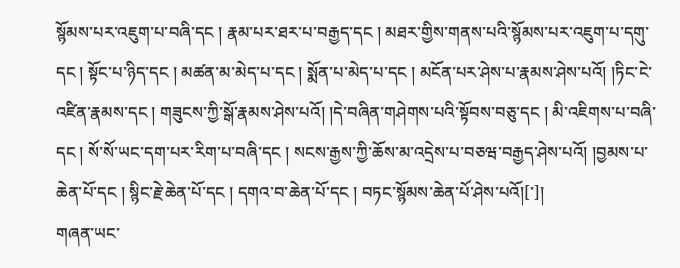སྙོམས་པར་འཇུག་པ་བཞི་དང ། རྣམ་པར་ཐར་པ་བརྒྱད་དང ། མཐར་གྱིས་གནས་པའི་སྙོམས་པར་འཇུག་པ་དགུ་དང ། སྟོང་པ་ཉིད་དང ། མཚན་མ་མེད་པ་དང ། སྨོན་པ་མེད་པ་དང ། མངོན་པར་ཤེས་པ་རྣམས་ཤེས་པའོ། །ཏིང་ངེ་འཛིན་རྣམས་དང ། གཟུངས་ཀྱི་སྒོ་རྣམས་ཤེས་པའོ། །དེ་བཞིན་གཤེགས་པའི་སྟོབས་བཅུ་དང ། མི་འཇིགས་པ་བཞི་དང ། སོ་སོ་ཡང་དག་པར་རིག་པ་བཞི་དང ། སངས་རྒྱས་ཀྱི་ཆོས་མ་འདྲེས་པ་བཅཝ་བརྒྱད་ཤེས་པའོ། །བྱམས་པ་ཆེན་པོ་དང ། སྙིང་རྗེ་ཆེན་པོ་དང ། དགའ་བ་ཆེན་པོ་དང ། བཏང་སྙོམས་ཆེན་པོ་ཤེས་པའོ།[་]།
གཞན་ཡང་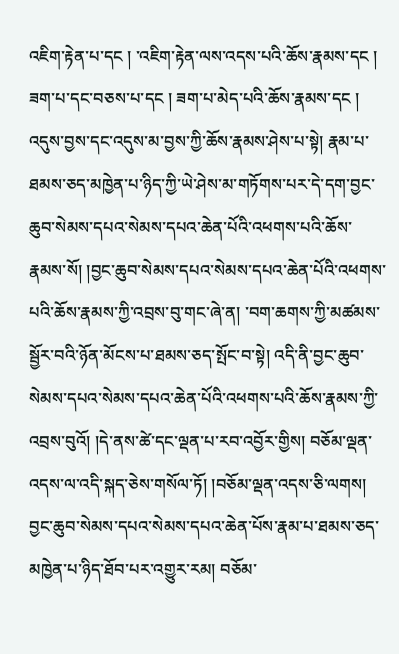འཇིག་རྟེན་པ་དང ། ་འཇིག་རྟེན་ལས་འདས་པའི་ཆོས་རྣམས་དང ། ཟག་པ་དང་བཅས་པ་དང ། ཟག་པ་མེད་པའི་ཆོས་རྣམས་དང ། འདུས་བྱས་དང་འདུས་མ་བྱས་ཀྱི་ཆོས་རྣམས་ཤེས་པ་སྟེ། རྣམ་པ་ཐམས་ཅད་མཁྱེན་པ་ཉིད་ཀྱི་ཡེ་ཤེས་མ་གཏོགས་པར་དེ་དག་བྱང་ཆུབ་སེམས་དཔའ་སེམས་དཔའ་ཆེན་པོའི་འཕགས་པའི་ཆོས་རྣམས་སོ། །བྱང་ཆུབ་སེམས་དཔའ་སེམས་དཔའ་ཆེན་པོའི་འཕགས་པའི་ཆོས་རྣམས་ཀྱི་འབྲས་བུ་གང་ཞེ་ན། ་བག་ཆགས་ཀྱི་མཚམས་སྦྱོར་བའི་ཉོན་མོངས་པ་ཐམས་ཅད་སྤོང་བ་སྟེ། འདི་ནི་བྱང་ཆུབ་སེམས་དཔའ་སེམས་དཔའ་ཆེན་པོའི་འཕགས་པའི་ཆོས་རྣམས་ཀྱི་འབྲས་བུའོ། །དེ་ནས་ཚེ་དང་ལྡན་པ་རབ་འབྱོར་གྱིས། བཅོམ་ལྡན་འདས་ལ་འདི་སྐད་ཅེས་གསོལ་ཏོ། །བཅོམ་ལྡན་འདས་ཅི་ལགས། བྱང་ཆུབ་སེམས་དཔའ་སེམས་དཔའ་ཆེན་པོས་རྣམ་པ་ཐམས་ཅད་མཁྱེན་པ་ཉིད་ཐོབ་པར་འགྱུར་རམ། བཅོམ་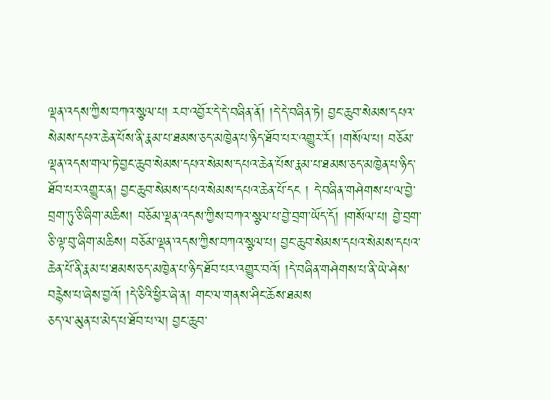ལྡན་འདས་ཀྱིས་བཀའ་སྩལ་པ། རབ་འབྱོར་དེ་དེ་བཞིན་ནོ། །དེ་དེ་བཞིན་ཏེ། བྱང་ཆུབ་སེམས་དཔའ་སེམས་དཔའ་ཆེན་པོས་ནི་རྣམ་པ་ཐམས་ཅད་མཁྱེན་པ་ཉིད་ཐོབ་པར་འགྱུར་རོ། །གསོལ་པ། བཅོམ་ལྡན་འདས་གལ་ཏེ་བྱང་ཆུབ་སེམས་དཔའ་སེམས་དཔའ་ཆེན་པོས་རྣམ་པ་ཐམས་ཅད་མཁྱེན་པ་ཉིད་ཐོབ་པར་འགྱུར་ན། བྱང་ཆུབ་སེམས་དཔའ་སེམས་དཔའ་ཆེན་པོ་དང ། དེ་བཞིན་གཤེགས་པ་ལ་བྱེ་བྲག་ཏུ་ཅི་ཞིག་མཆིས། བཅོམ་ལྡན་འདས་ཀྱིས་བཀའ་སྩལ་པ་བྱེ་བྲག་ཡོད་དོ། །གསོལ་པ། བྱེ་བྲག་ཅི་ལྟ་བུ་ཞིག་མཆིས། བཅོམ་ལྡན་འདས་ཀྱིས་བཀའ་སྩལ་པ། བྱང་ཆུབ་སེམས་དཔའ་སེམས་དཔའ་ཆེན་པོ་ནི་རྣམ་པ་ཐམས་ཅད་མཁྱེན་པ་ཉིད་ཐོབ་པར་འགྱུར་བའོ། །དེ་བཞིན་གཤེགས་པ་ནི་ཡེ་ཤེས་བརྙེས་པ་ཞེས་བྱའོ། །དེ་ཅིའི་ཕྱིར་ཞེ་ན། གང་ལ་གནས་ཤིང་ཆོས་ཐམས
ཅད་ལ་མུན་པ་མེད་པ་ཐོབ་པ་ལ། བྱང་ཆུབ་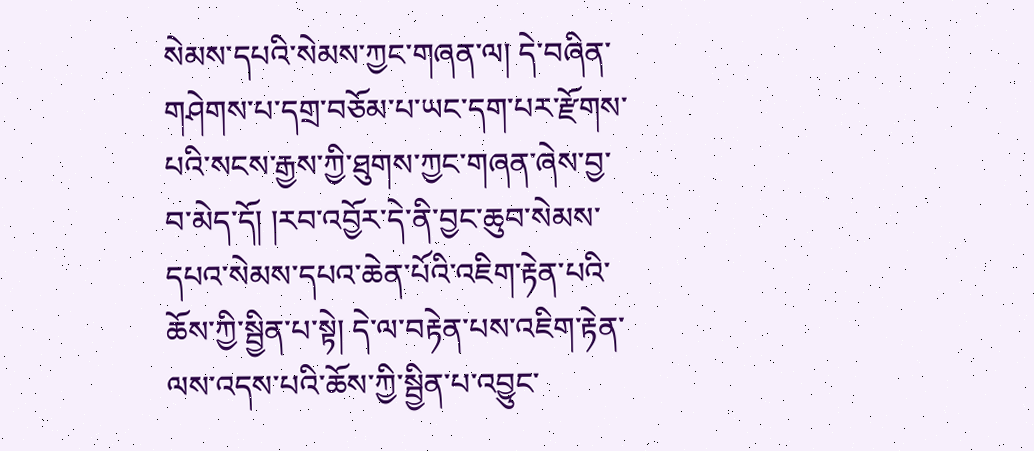སེམས་དཔའི་སེམས་ཀྱང་གཞན་ལ། དེ་བཞིན་གཤེགས་པ་དགྲ་བཅོམ་པ་ཡང་དག་པར་རྫོགས་པའི་སངས་རྒྱས་ཀྱི་ཐུགས་ཀྱང་གཞན་ཞེས་བྱ་བ་མེད་དོ། །རབ་འབྱོར་དེ་ནི་བྱང་ཆུབ་སེམས་དཔའ་སེམས་དཔའ་ཆེན་པོའི་འཇིག་རྟེན་པའི་ཆོས་ཀྱི་སྦྱིན་པ་སྟེ། དེ་ལ་བརྟེན་པས་འཇིག་རྟེན་ལས་འདས་པའི་ཆོས་ཀྱི་སྦྱིན་པ་འབྱུང་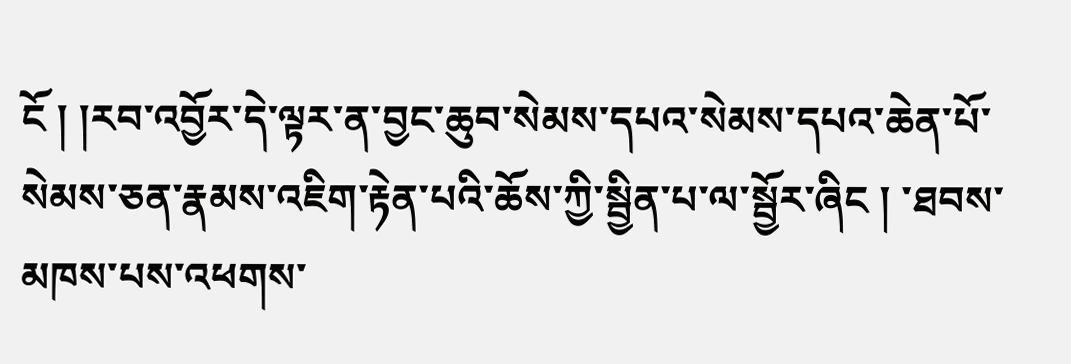ངོ ། །རབ་འབྱོར་དེ་ལྟར་ན་བྱང་ཆུབ་སེམས་དཔའ་སེམས་དཔའ་ཆེན་པོ་སེམས་ཅན་རྣམས་འཇིག་རྟེན་པའི་ཆོས་ཀྱི་སྦྱིན་པ་ལ་སྦྱོར་ཞིང ། ་ཐབས་མཁས་པས་འཕགས་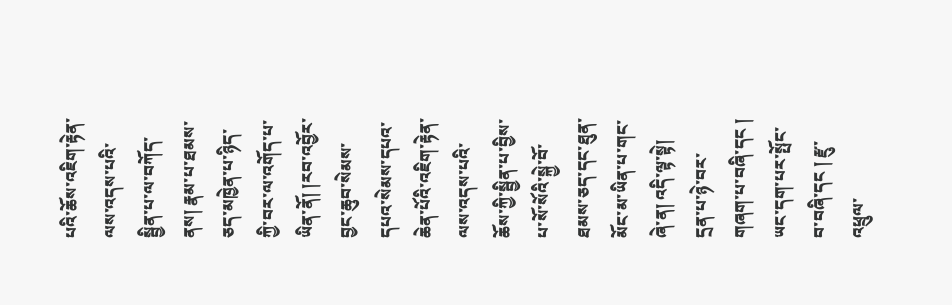པའི་ཆོས་འཇིག་རྟེན་ལས་འདས་པའི་སྦྱིན་པ་ལ་བཀོད་ནས། རྣམ་པ་ཐམས་ཅད་མཁྱེན་པ་ཉིད་ཀྱི་བར་ལ་འགོད་པ་ཡིན་ནོ། །རབ་འབྱོར་བྱང་ཆུབ་སེམས་དཔའ་སེམས་དཔའ་ཆེན་པོའི་འཇིག་རྟེན་ལས་འདས་པའི་ཆོས་ཀྱི་སྦྱིན་པ་བྱིས་པ་སོ་སོའི་སྐྱེ་བོ་ཐམས་ཅད་དང་ཐུན་མོང་མ་ཡིན་པ་གང་ཞེ་ན། འདི་ལྟ་སྟེ། དྲན་པ་ཉེ་བར་གཞག་པ་བཞི་དང ། ཡང་དག་པར་སྤོང་བ་བཞི་དང ། རྫུ་འཕྲུལ་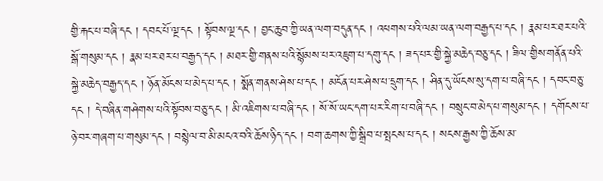གྱི་རྐང་པ་བཞི་དང ། དབང་པོ་ལྔ་དང ། སྟོབས་ལྔ་དང ། བྱང་ཆུབ་ཀྱི་ཡན་ལག་བདུན་དང ། འཕགས་པའི་ལམ་ཡན་ལག་བརྒྱད་པ་དང ། རྣམ་པར་ཐར་པའི་སྒོ་གསུམ་དང ། རྣམ་པར་ཐར་པ་བརྒྱད་དང ། མཐར་གྱི་གནས་པའི་སྙོམས་པར་འཇུག་པ་དགུ་དང ། ཟད་པར་གྱི་སྐྱེ་མཆེད་བཅུ་དང ། ཟིལ་གྱིས་གནོན་པའི་སྐྱེ་མཆེད་བརྒྱད་དང ། ཉོན་མོངས་པ་མེད་པ་དང ། སྨོན་གནས་ཤེས་པ་དང ། མངོན་པར་ཤེས་པ་དྲུག་དང ། ཤིན་དུ་ཡོངས་སུ་དག་པ་བཞི་དང ། དབང་བཅུ་དང ། དེ་བཞིན་གཤེགས་པའི་སྟོབས་བཅུ་དང ། མི་འཇིགས་པ་བཞི་དང ། སོ་སོ་ཡང་དག་པར་རིག་པ་བཞི་དང ། བསྲུང་བ་མེད་པ་གསུམ་དང ། དགོངས་པ་ཉེ་བར་གཞག་པ་གསུམ་དང ། བསྙེལ་བ་མི་མངའ་བའི་ཆོས་ཉིད་དང ། བག་ཆགས་ཀྱི་སྒྲིབ་པ་སྤངས་པ་དང ། སངས་རྒྱས་ཀྱི་ཆོས་མ་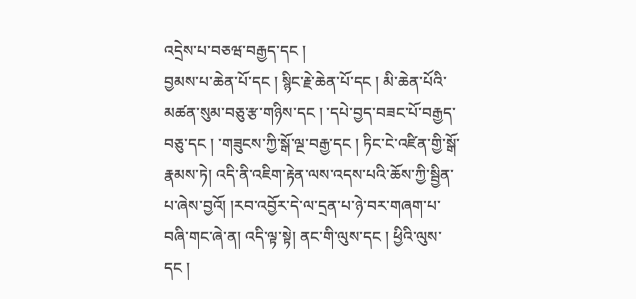འདྲེས་པ་བཅཝ་བརྒྱད་དང །
བྱམས་པ་ཆེན་པོ་དང ། སྙིང་རྗེ་ཆེན་པོ་དང ། མི་ཆེན་པོའི་མཚན་སུམ་བཅུ་རྩ་གཉིས་དང ། ་དཔེ་བྱད་བཟང་པོ་བརྒྱད་བཅུ་དང ། ་གཟུངས་ཀྱི་སྒོ་ལྔ་བརྒྱ་དང ། ཏིང་ངེ་འཛིན་གྱི་སྒོ་རྣམས་ཏེ། འདི་ནི་འཇིག་རྟེན་ལས་འདས་པའི་ཆོས་ཀྱི་སྦྱིན་པ་ཞེས་བྱའོ། །རབ་འབྱོར་དེ་ལ་དྲན་པ་ཉེ་བར་གཞག་པ་བཞི་གང་ཞེ་ན། འདི་ལྟ་སྟེ། ནང་གི་ལུས་དང ། ཕྱིའི་ལུས་དང །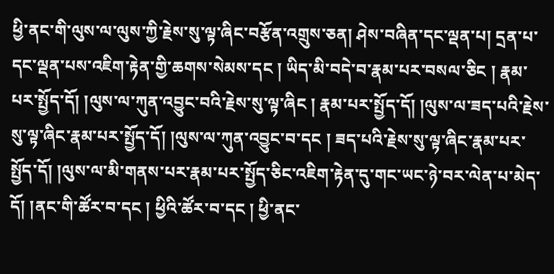ཕྱི་ནང་གི་ལུས་ལ་ལུས་ཀྱི་རྗེས་སུ་ལྟ་ཞིང་བརྩོན་འགྲུས་ཅན། ཤེས་བཞིན་དང་ལྡན་པ། དྲན་པ་དང་ལྡན་པས་འཇིག་རྟེན་གྱི་ཆགས་སེམས་དང ། ཡིད་མི་བདེ་བ་རྣམ་པར་བསལ་ཅིང ། རྣམ་པར་སྤྱོད་དོ། །ལུས་ལ་ཀུན་འབྱུང་བའི་རྗེས་སུ་ལྟ་ཞིང ། རྣམ་པར་སྤྱོད་དོ། །ལུས་ལ་ཟད་པའི་རྗེས་སུ་ལྟ་ཞིང་རྣམ་པར་སྤྱོད་དོ། །ལུས་ལ་ཀུན་འབྱུང་བ་དང ། ཟད་པའི་རྗེས་སུ་ལྟ་ཞིང་རྣམ་པར་སྤྱོད་དོ། །ལུས་ལ་མི་གནས་པར་རྣམ་པར་སྤྱོད་ཅིང་འཇིག་རྟེན་དུ་གང་ཡང་ཉེ་བར་ལེན་པ་མེད་དོ། །ནང་གི་ཚོར་བ་དང ། ཕྱིའི་ཚོར་བ་དང ། ཕྱི་ནང་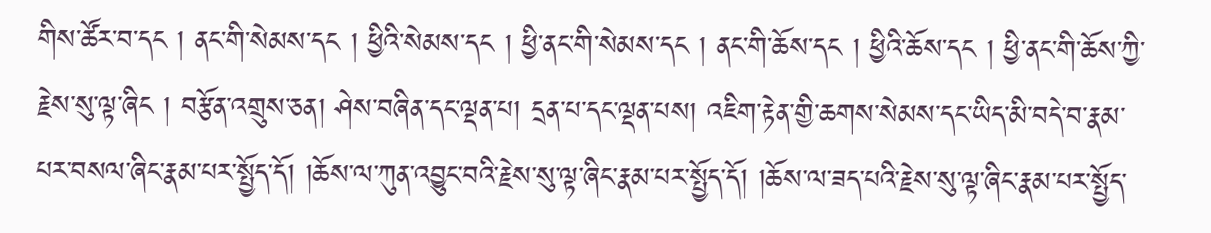གིས་ཚོར་བ་དང ། ནང་གི་སེམས་དང ། ཕྱིའི་སེམས་དང ། ཕྱི་ནང་གི་སེམས་དང ། ནང་གི་ཆོས་དང ། ཕྱིའི་ཆོས་དང ། ཕྱི་ནང་གི་ཆོས་ཀྱི་རྗེས་སུ་ལྟ་ཞིང ། བརྩོན་འགྲུས་ཅན། ཤེས་བཞིན་དང་ལྡན་པ། དྲན་པ་དང་ལྡན་པས། འཇིག་རྟེན་གྱི་ཆགས་སེམས་དང་ཡིད་མི་བདེ་བ་རྣམ་པར་བསལ་ཞིང་རྣམ་པར་སྤྱོད་དོ། །ཆོས་ལ་ཀུན་འབྱུང་བའི་རྗེས་སུ་ལྟ་ཞིང་རྣམ་པར་སྤྱོད་དོ། །ཆོས་ལ་ཟད་པའི་རྗེས་སུ་ལྟ་ཞིང་རྣམ་པར་སྤྱོད་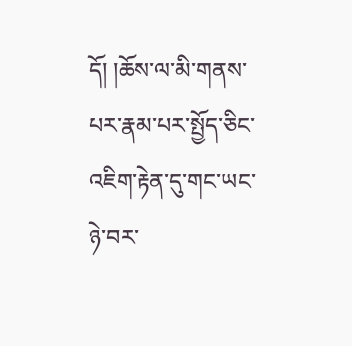དོ། །ཆོས་ལ་མི་གནས་པར་རྣམ་པར་སྤྱོད་ཅིང་འཇིག་རྟེན་དུ་གང་ཡང་ཉེ་བར་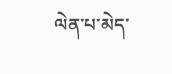ལེན་པ་མེད་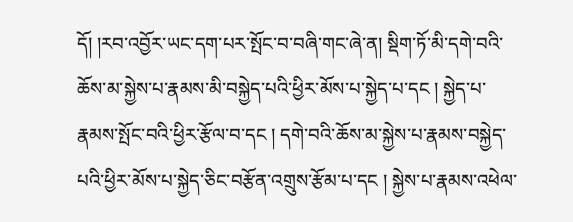དོ། །རབ་འབྱོར་ཡང་དག་པར་སྤོང་བ་བཞི་གང་ཞེ་ན། སྡིག་ཏོ་མི་དགེ་བའི་ཆོས་མ་སྐྱེས་པ་རྣམས་མི་བསྐྱེད་པའི་ཕྱིར་མོས་པ་སྐྱེད་པ་དང ། སྐྱེད་པ་རྣམས་སྤོང་བའི་ཕྱིར་རྩོལ་བ་དང ། དགེ་བའི་ཆོས་མ་སྐྱེས་པ་རྣམས་བསྐྱེད་པའི་ཕྱིར་མོས་པ་སྐྱེད་ཅིང་བརྩོན་འགྲུས་རྩོམ་པ་དང ། སྐྱེས་པ་རྣམས་འཕེལ་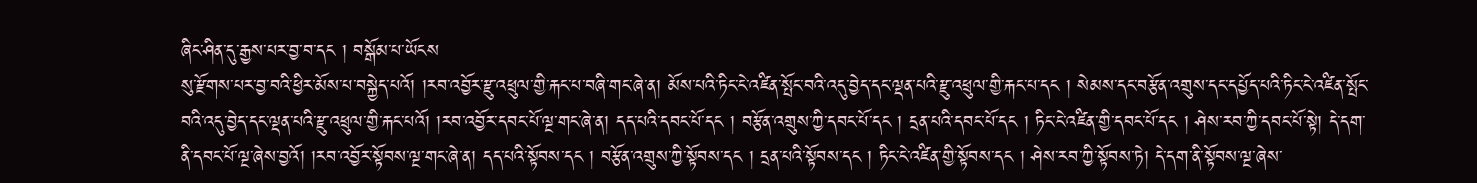ཞིང་ཤིན་དུ་རྒྱས་པར་བྱ་བ་དང ། བསྒོམ་པ་ཡོངས
སུ་རྫོགས་པར་བྱ་བའི་ཕྱིར་མོས་པ་བསྐྱེད་པའོ། །རབ་འབྱོར་རྫུ་འཕྲུལ་གྱི་རྐང་པ་བཞི་གང་ཞེ་ན། མོས་པའི་ཏིང་ངེ་འཛིན་སྤོང་བའི་འདུ་བྱེད་དང་ལྡན་པའི་རྫུ་འཕྲུལ་གྱི་རྐང་པ་དང ། སེམས་དང་བརྩོན་འགྲུས་དང་དཔྱོད་པའི་ཏིང་ངེ་འཛིན་སྤོང་བའི་འདུ་བྱེད་དང་ལྡན་པའི་རྫུ་འཕྲུལ་གྱི་རྐང་པའོ། །རབ་འབྱོར་དབང་པོ་ལྔ་གང་ཞེ་ན། དད་པའི་དབང་པོ་དང ། བརྩོན་འགྲུས་ཀྱི་དབང་པོ་དང ། དྲན་པའི་དབང་པོ་དང ། ཏིང་ངེ་འཛིན་གྱི་དབང་པོ་དང ། ཤེས་རབ་ཀྱི་དབང་པོ་སྟེ། དེ་དག་ནི་དབང་པོ་ལྔ་ཞེས་བྱའོ། །རབ་འབྱོར་སྟོབས་ལྔ་གང་ཞེ་ན། དད་པའི་སྟོབས་དང ། བརྩོན་འགྲུས་ཀྱི་སྟོབས་དང ། དྲན་པའི་སྟོབས་དང ། ཏིང་ངེ་འཛིན་གྱི་སྟོབས་དང ། ཤེས་རབ་ཀྱི་སྟོབས་ཏེ། དེ་དག་ནི་སྟོབས་ལྔ་ཞེས་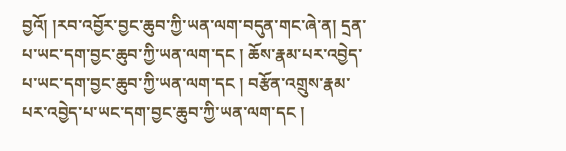བྱའོ། །རབ་འབྱོར་བྱང་ཆུབ་ཀྱི་ཡན་ལག་བདུན་གང་ཞེ་ན། དྲན་པ་ཡང་དག་བྱང་ཆུབ་ཀྱི་ཡན་ལག་དང ། ཆོས་རྣམ་པར་འབྱེད་པ་ཡང་དག་བྱང་ཆུབ་ཀྱི་ཡན་ལག་དང ། བརྩོན་འགྲུས་རྣམ་པར་འབྱེད་པ་ཡང་དག་བྱང་ཆུབ་ཀྱི་ཡན་ལག་དང །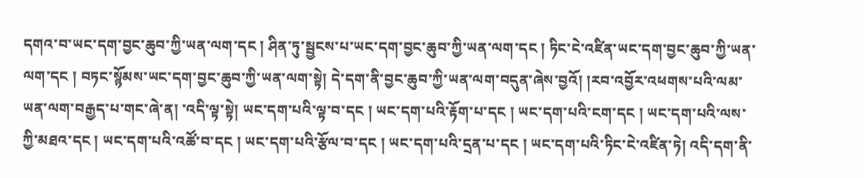དགའ་བ་ཡང་དག་བྱང་ཆུབ་ཀྱི་ཡན་ལག་དང ། ཤིན་ཏུ་སྦྱངས་པ་ཡང་དག་བྱང་ཆུབ་ཀྱི་ཡན་ལག་དང ། ཏིང་ངེ་འཛིན་ཡང་དག་བྱང་ཆུབ་ཀྱི་ཡན་ལག་དང ། བཏང་སྙོམས་ཡང་དག་བྱང་ཆུབ་ཀྱི་ཡན་ལག་སྟེ། དེ་དག་ནི་བྱང་ཆུབ་ཀྱི་ཡན་ལག་བདུན་ཞེས་བྱའོ། །རབ་འབྱོར་འཕགས་པའི་ལམ་ཡན་ལག་བརྒྱད་པ་གང་ཞེ་ན། ་འདི་ལྟ་སྟེ། ཡང་དག་པའི་ལྟ་བ་དང ། ཡང་དག་པའི་རྟོག་པ་དང ། ཡང་དག་པའི་ངག་དང ། ཡང་དག་པའི་ལས་ཀྱི་མཐའ་དང ། ཡང་དག་པའི་འཚོ་བ་དང ། ཡང་དག་པའི་རྩོལ་བ་དང ། ཡང་དག་པའི་དྲན་པ་དང ། ཡང་དག་པའི་ཏིང་ངེ་འཛིན་ཏེ། འདི་དག་ནི་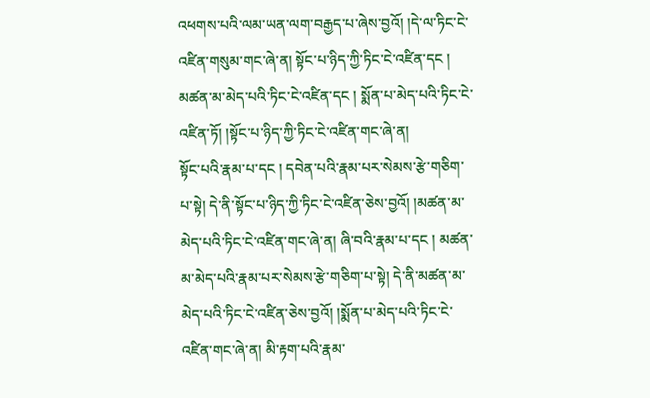འཕགས་པའི་ལམ་ཡན་ལག་བརྒྱད་པ་ཞེས་བྱའོ། །དེ་ལ་ཏིང་ངེ་འཛིན་གསུམ་གང་ཞེ་ན། སྟོང་པ་ཉིད་ཀྱི་ཏིང་ངེ་འཛིན་དང ། མཚན་མ་མེད་པའི་ཏིང་ངེ་འཛིན་དང ། སྨོན་པ་མེད་པའི་ཏིང་ངེ་འཛིན་ཏོ། །སྟོང་པ་ཉིད་ཀྱི་ཏིང་ངེ་འཛིན་གང་ཞེ་ན།
སྟོང་པའི་རྣམ་པ་དང ། དབེན་པའི་རྣམ་པར་སེམས་རྩེ་གཅིག་པ་སྟེ། དེ་ནི་སྟོང་པ་ཉིད་ཀྱི་ཏིང་ངེ་འཛིན་ཅེས་བྱའོ། །མཚན་མ་མེད་པའི་ཏིང་ངེ་འཛིན་གང་ཞེ་ན། ཞི་བའི་རྣམ་པ་དང ། མཚན་མ་མེད་པའི་རྣམ་པར་སེམས་རྩེ་གཅིག་པ་སྟེ། དེ་ནི་མཚན་མ་མེད་པའི་ཏིང་ངེ་འཛིན་ཅེས་བྱའོ། །སྨོན་པ་མེད་པའི་ཏིང་ངེ་འཛིན་གང་ཞེ་ན། མི་རྟག་པའི་རྣམ་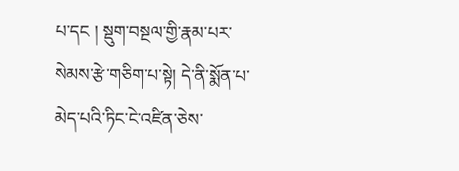པ་དང ། སྡུག་བསྔལ་གྱི་རྣམ་པར་སེམས་རྩེ་གཅིག་པ་སྟེ། དེ་ནི་སྨོན་པ་མེད་པའི་ཏིང་ངེ་འཛིན་ཅེས་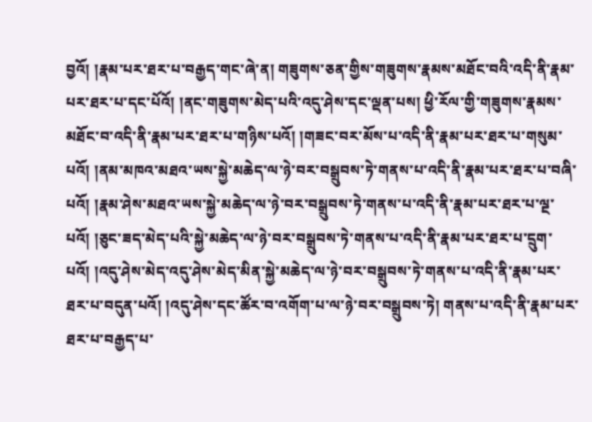བྱའོ། །རྣམ་པར་ཐར་པ་བརྒྱད་གང་ཞེ་ན། གཟུགས་ཅན་གྱིས་གཟུགས་རྣམས་མཐོང་བའི་འདི་ནི་རྣམ་པར་ཐར་པ་དང་པོའོ། །ནང་གཟུགས་མེད་པའི་འདུ་ཤེས་དང་ལྡན་པས། ཕྱི་རོལ་གྱི་གཟུགས་རྣམས་མཐོང་བ་འདི་ནི་རྣམ་པར་ཐར་པ་གཉིས་པའོ། །གཟང་བར་མོས་པ་འདི་ནི་རྣམ་པར་ཐར་པ་གསུམ་པའོ། །ནམ་མཁའ་མཐའ་ཡས་སྐྱེ་མཆེད་ལ་ཉེ་བར་བསྒྲུབས་ཏེ་གནས་པ་འདི་ནི་རྣམ་པར་ཐར་པ་བཞི་པའོ། །རྣམ་ཤེས་མཐའ་ཡས་སྐྱེ་མཆེད་ལ་ཉེ་བར་བསྒྲུབས་ཏེ་གནས་པ་འདི་ནི་རྣམ་པར་ཐར་པ་ལྔ་པའོ། །ཅུང་ཟད་མེད་པའི་སྐྱེ་མཆེད་ལ་ཉེ་བར་བསྒྲུབས་ཏེ་གནས་པ་འདི་ནི་རྣམ་པར་ཐར་པ་དྲུག་པའོ། །འདུ་ཤེས་མེད་འདུ་ཤེས་མེད་མིན་སྐྱེ་མཆེད་ལ་ཉེ་བར་བསྒྲུབས་ཏེ་གནས་པ་འདི་ནི་རྣམ་པར་ཐར་པ་བདུན་པའོ། །འདུ་ཤེས་དང་ཚོར་བ་འགོག་པ་ལ་ཉེ་བར་བསྒྲུབས་ཏེ། གནས་པ་འདི་ནི་རྣམ་པར་ཐར་པ་བརྒྱད་པ་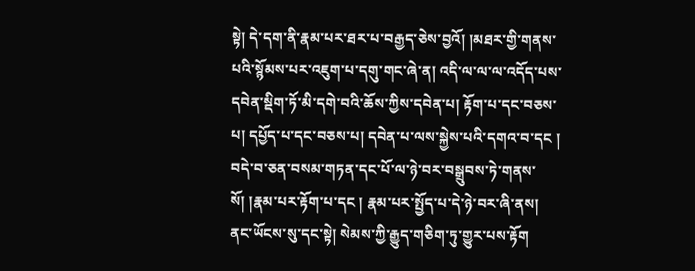སྟེ། དེ་དག་ནི་རྣམ་པར་ཐར་པ་བརྒྱད་ཅེས་བྱའོ། །མཐར་གྱི་གནས་པའི་སྙོམས་པར་འཇུག་པ་དགུ་གང་ཞེ་ན། འདི་ལ་ལ་ལ་འདོད་པས་དབེན་སྡིག་ཏོ་མི་དགེ་བའི་ཆོས་ཀྱིས་དབེན་པ། རྟོག་པ་དང་བཅས་པ། དཔྱོད་པ་དང་བཅས་པ། དབེན་པ་ལས་སྐྱེས་པའི་དགའ་བ་དང ། བདེ་བ་ཅན་བསམ་གཏན་དང་པོ་ལ་ཉེ་བར་བསྒྲུབས་ཏེ་གནས་སོ། །རྣམ་པར་རྟོག་པ་དང ། རྣམ་པར་སྤྱོད་པ་དེ་ཉེ་བར་ཞི་ནས། ནང་ཡོངས་སུ་དང་སྟེ། སེམས་ཀྱི་རྒྱུད་གཅིག་ཏུ་གྱུར་པས་རྟོག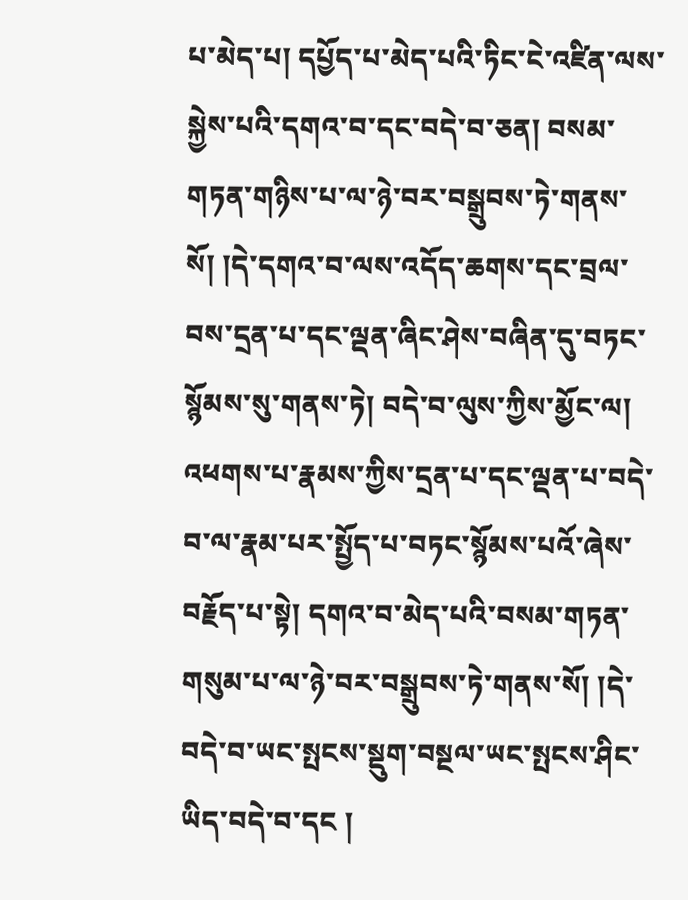པ་མེད་པ། དཔྱོད་པ་མེད་པའི་ཏིང་ངེ་འཛིན་ལས་སྐྱེས་པའི་དགའ་བ་དང་བདེ་བ་ཅན། བསམ་གཏན་གཉིས་པ་ལ་ཉེ་བར་བསྒྲུབས་ཏེ་གནས་སོ། །དེ་དགའ་བ་ལས་འདོད་ཆགས་དང་བྲལ་བས་དྲན་པ་དང་ལྡན་ཞིང་ཤེས་བཞིན་དུ་བཏང་སྙོམས་སུ་གནས་ཏེ། བདེ་བ་ལུས་ཀྱིས་མྱོང་ལ། འཕགས་པ་རྣམས་ཀྱིས་དྲན་པ་དང་ལྡན་པ་བདེ་བ་ལ་རྣམ་པར་སྤྱོད་པ་བཏང་སྙོམས་པའོ་ཞེས་བརྗོད་པ་སྟེ། དགའ་བ་མེད་པའི་བསམ་གཏན་གསུམ་པ་ལ་ཉེ་བར་བསྒྲུབས་ཏེ་གནས་སོ། །དེ་བདེ་བ་ཡང་སྤངས་སྡུག་བསྔལ་ཡང་སྤངས་ཤིང་ཡིད་བདེ་བ་དང །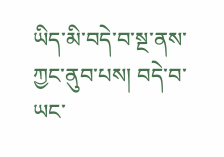ཡིད་མི་བདེ་བ་སྔ་ནས་ཀྱང་ནུབ་པས། བདེ་བ་ཡང་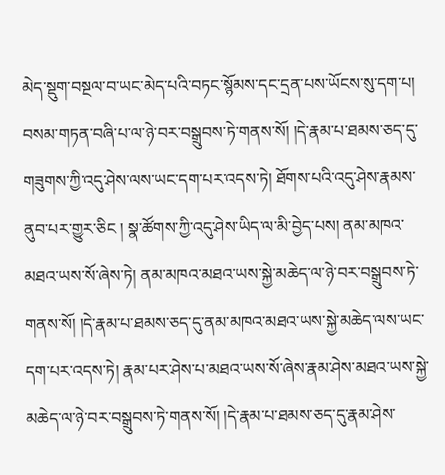མེད་སྡུག་བསྔལ་བ་ཡང་མེད་པའི་བཏང་སྙོམས་དང་དྲན་པས་ཡོངས་སུ་དག་པ། བསམ་གཏན་བཞི་པ་ལ་ཉེ་བར་བསྒྲུབས་ཏེ་གནས་སོ། །དེ་རྣམ་པ་ཐམས་ཅད་དུ་གཟུགས་ཀྱི་འདུ་ཤེས་ལས་ཡང་དག་པར་འདས་ཏེ། ཐོགས་པའི་འདུ་ཤེས་རྣམས་ནུབ་པར་གྱུར་ཅིང ། སྣ་ཚོགས་ཀྱི་འདུ་ཤེས་ཡིད་ལ་མི་བྱེད་པས། ནམ་མཁའ་མཐའ་ཡས་སོ་ཞེས་ཏེ། ནམ་མཁའ་མཐའ་ཡས་སྐྱེ་མཆེད་ལ་ཉེ་བར་བསྒྲུབས་ཏེ་གནས་སོ། །དེ་རྣམ་པ་ཐམས་ཅད་དུ་ནམ་མཁའ་མཐའ་ཡས་སྐྱེ་མཆེད་ལས་ཡང་དག་པར་འདས་ཏེ། རྣམ་པར་ཤེས་པ་མཐའ་ཡས་སོ་ཞེས་རྣམ་ཤེས་མཐའ་ཡས་སྐྱེ་མཆེད་ལ་ཉེ་བར་བསྒྲུབས་ཏེ་གནས་སོ། །དེ་རྣམ་པ་ཐམས་ཅད་དུ་རྣམ་ཤེས་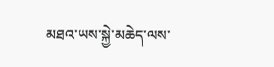མཐའ་ཡས་སྐྱེ་མཆེད་ལས་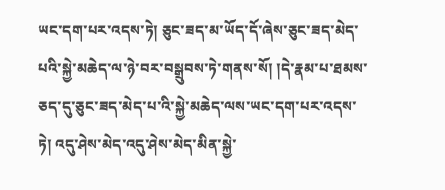ཡང་དག་པར་འདས་ཏེ། ཅུང་ཟད་མ་ཡོད་དོ་ཞེས་ཅུང་ཟད་མེད་པའི་སྐྱེ་མཆེད་ལ་ཉེ་བར་བསྒྲུབས་ཏེ་གནས་སོ། །དེ་རྣམ་པ་ཐམས་ཅད་དུ་ཅུང་ཟད་མེད་པ་འི་སྐྱེ་མཆེད་ལས་ཡང་དག་པར་འདས་ཏེ། འདུ་ཤེས་མེད་འདུ་ཤེས་མེད་མིན་སྐྱེ་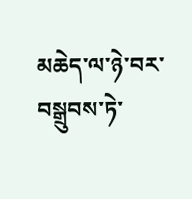མཆེད་ལ་ཉེ་བར་བསྒྲུབས་ཏེ་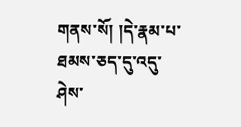གནས་སོ། །དེ་རྣམ་པ་ཐམས་ཅད་དུ་འདུ་ཤེས་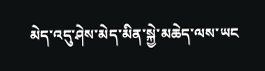མེད་འདུ་ཤེས་མེད་མིན་སྐྱེ་མཆེད་ལས་ཡང